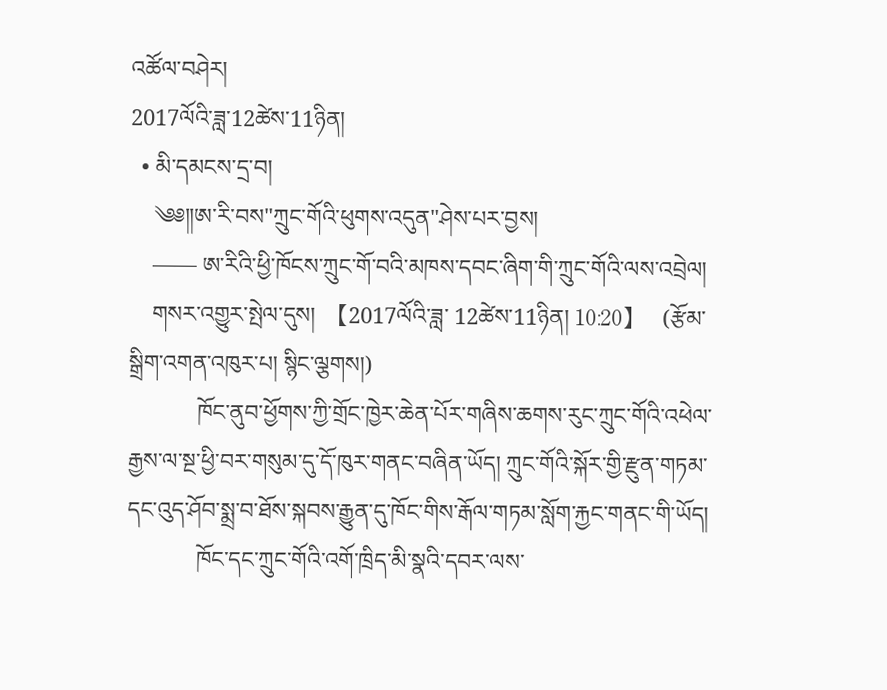འཚོལ་བཤེར།
2017ལོའི་ཟླ་12ཚེས་11ཉིན།
  • མི་དམངས་དྲ་བ།
    ༄༅།།ཨ་རི་བས"ཀྲུང་གོའི་ཕུགས་འདུན"ཤེས་པར་བྱས།
    —— ཨ་རིའི་ཕྱི་ཁོངས་ཀྲུང་གོ་བའི་མཁས་དབང་ཞིག་གི་ཀྲུང་གོའི་ལས་འབྲེལ།
    གསར་འགྱུར་སྤེལ་དུས།  【2017ལོའི་ཟླ་ 12ཚེས་11ཉིན། 10:20】   (རྩོམ་སྒྲིག་འགན་འཁུར་པ། སྙིང་ལྕགས།)
            ཁོང་ནུབ་ཕྱོགས་ཀྱི་གྲོང་ཁྱེར་ཆེན་པོར་གཞིས་ཆགས་རུང་ཀྲུང་གོའི་འཕེལ་རྒྱས་ལ་སྔ་ཕྱི་བར་གསུམ་དུ་དོ་ཁུར་གནང་བཞིན་ཡོད། ཀྲུང་གོའི་སྐོར་གྱི་རྫུན་གཏམ་དང་འུད་ཤོབ་སྨྲ་བ་ཐོས་སྐབས་རྒྱུན་དུ་ཁོང་གིས་རྒོལ་གཏམ་སློག་རྐྱང་གནང་གི་ཡོད།
            ཁོང་དང་ཀྲུང་གོའི་འགོ་ཁྲིད་མི་སྣའི་དབར་ལས་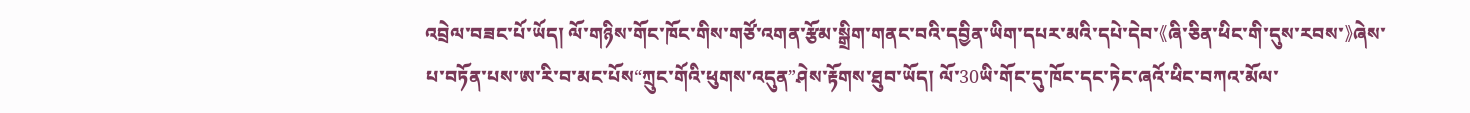འབྲེལ་བཟང་པོ་ཡོད། ལོ་གཉིས་གོང་ཁོང་གིས་གཙོ་འགན་རྩོམ་སྒྲིག་གནང་བའི་དབྱིན་ཡིག་དཔར་མའི་དཔེ་དེབ་《ཞི་ཅིན་ཕིང་གི་དུས་རབས་》ཞེས་པ་བཏོན་པས་ཨ་རི་བ་མང་པོས“ཀྲུང་གོའི་ཕུགས་འདུན”ཤེས་རྟོགས་ཐུབ་ཡོད། ལོ་30ཡི་གོང་དུ་ཁོང་དང་ཏེང་ཞའོ་ཕིང་བཀའ་མོལ་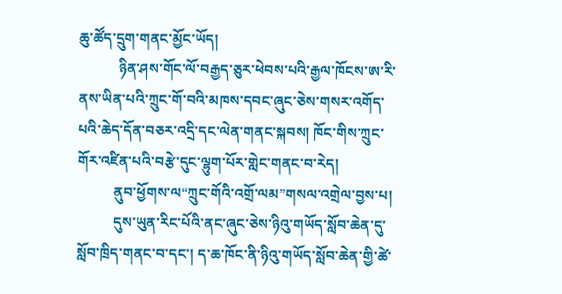ཆུ་ཚོད་དྲུག་གནང་མྱོང་ཡོད།
           ཉིན་ཤས་གོང་ལོ་བརྒྱད་ཅུར་ཕེབས་པའི་རྒྱལ་ཁོངས་ཨ་རི་ནས་ཡིན་པའི་ཀྲུང་གོ་བའི་མཁས་དབང་ཞུང་ཅེས་གསར་འགོད་པའི་ཆེད་དོན་བཅར་འདྲི་དང་ལེན་གནང་སྐབས། ཁོང་གིས་ཀྲུང་གོར་འཛིན་པའི་བརྩེ་དུང་ལྷུག་པོར་གླེང་གནང་བ་རེད།
          ནུབ་ཕྱོགས་ལ“ཀྲུང་གོའི་འགྲོ་ལམ”གསལ་འགྲེལ་བྱས་པ།
          དུས་ཡུན་རིང་པོའི་ནང་ཞུང་ཅེས་ཉིའུ་གཡོད་སློབ་ཆེན་དུ་སློབ་ཁྲིད་གནང་བ་དང་། ད་ཆ་ཁོང་ནི་ཉིའུ་གཡོད་སློབ་ཆེན་གྱི་ཚེ་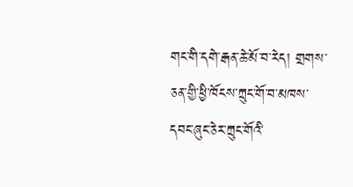གང་གི་དགེ་རྒན་ཆེ་མོ་བ་རེད། གྲགས་ཅན་གྱི་ཕྱི་ཁོངས་ཀྲུང་གོ་བ་མཁས་དབང་ཞུང་ཅེར་ཀྲུང་གོའི་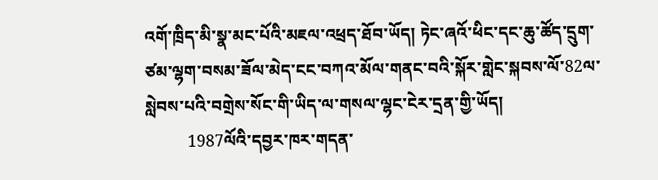འགོ་ཁྲིད་མི་སྣ་མང་པོའི་མཇལ་འཕྲད་ཐོབ་ཡོད། ཏེང་ཞའོ་ཕིང་དང་ཆུ་ཚོད་དྲུག་ཙམ་ལྷག་བསམ་ཟོལ་མེད་ངང་བཀའ་མོལ་གནང་བའི་སྐོར་གླེང་སྐབས་ལོ་82ལ་སླེབས་པའི་བགྲེས་སོང་གི་ཡིད་ལ་གསལ་ལྷང་ངེར་དྲན་གྱི་ཡོད།
          1987ལོའི་དབྱར་ཁར་གདན་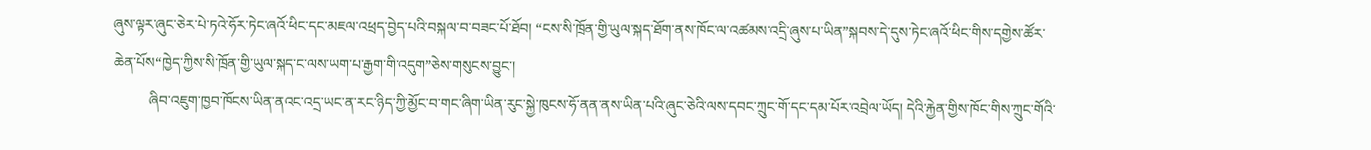ཞུས་ལྟར་ཞུང་ཅེར་པེ་ཏའེ་ཧོར་ཏེང་ཞའོ་ཕིང་དང་མཇལ་འཕྲད་བྱེད་པའི་བསྐལ་བ་བཟང་པོ་ཐོབ། “ངས་སི་ཁྲོན་གྱི་ཡུལ་སྐད་ཐོག་ནས་ཁོང་ལ་འཚམས་འདྲི་ཞུས་པ་ཡིན”སྐབས་དེ་དུས་ཏེང་ཞའོ་ཕིང་གིས་དགྱེས་ཚོར་ཆེན་པོས“ཁྱེད་ཀྱིས་སི་ཁྲོན་གྱི་ཡུལ་སྐད་ང་ལས་ཡག་པ་རྒྱག་གི་འདུག”ཅེས་གསུངས་བྱུང་།
          ཞིབ་འཇུག་ཁྱབ་ཁོངས་ཡིན་ནའང་འདྲ་ཡང་ན་རང་ཉིད་ཀྱི་མྱོང་བ་གང་ཞིག་ཡིན་རུང་སྐྱེ་ཁུངས་ཧོ་ནན་ནས་ཡིན་པའི་ཞུང་ཅེའི་ལས་དབང་ཀྲུང་གོ་དང་དམ་པོར་འབྲེལ་ཡོད། དེའི་རྐྱེན་གྱིས་ཁོང་གིས་ཀྲུང་གོའི་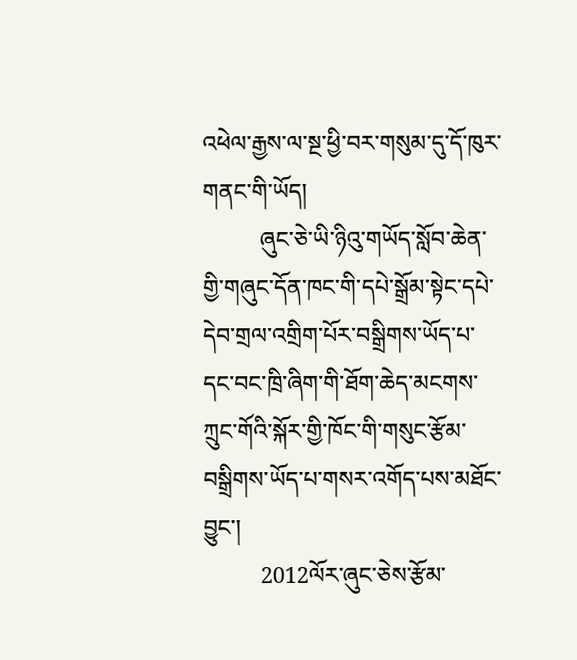འཕེལ་རྒྱས་ལ་སྔ་ཕྱི་བར་གསུམ་དུ་དོ་ཁུར་གནང་གི་ཡོད།
          ཞུང་ཅེ་ཡི་ཉིའུ་གཡོད་སློབ་ཆེན་གྱི་གཞུང་དོན་ཁང་གི་དཔེ་སྒྲོམ་སྟེང་དཔེ་དེབ་གྲལ་འགྲིག་པོར་བསྒྲིགས་ཡོད་པ་དང་བང་ཁྲི་ཞིག་གི་ཐོག་ཆེད་མངགས་ཀྲུང་གོའི་སྐོར་གྱི་ཁོང་གི་གསུང་རྩོམ་བསྒྲིགས་ཡོད་པ་གསར་འགོད་པས་མཐོང་བྱུང་།
          2012ལོར་ཞུང་ཅེས་རྩོམ་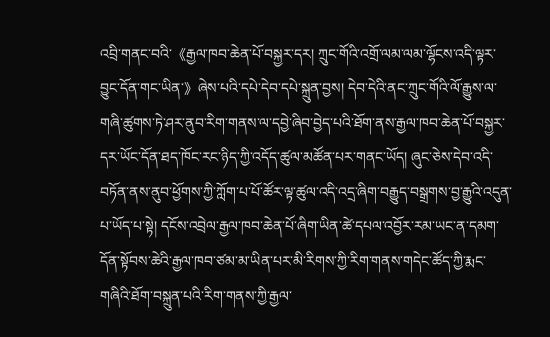འབྲི་གནང་བའི་《རྒྱལ་ཁབ་ཆེན་པོ་བསྐྱར་དར། ཀྲུང་གོའི་འགྲོ་ལམ་ལམ་ལྷོངས་འདི་ལྟར་བྱུང་དོན་གང་ཡིན་》ཞེས་པའི་དཔེ་དེབ་དཔེ་སྐྲུན་བྱས། དེབ་དེའི་ནང་ཀྲུང་གོའི་ལོ་རྒྱུས་ལ་གཞི་ཚུགས་ཏེ་ཤར་ནུབ་རིག་གནས་ལ་དབྱེ་ཞིབ་བྱེད་པའི་ཐོག་ནས་རྒྱལ་ཁབ་ཆེན་པོ་བསྐྱར་དར་ཡོང་དོན་ཐད་ཁོང་རང་ཉིད་ཀྱི་འདོད་ཚུལ་མཚོན་པར་གནང་ཡོད། ཞུང་ཅེས་དེབ་འདི་བཏོན་ནས་ནུབ་ཕྱོགས་ཀྱི་ཀློག་པ་པོ་ཚོར་ལྟ་ཚུལ་འདི་འདྲ་ཞིག་བརྒྱུད་བསྒྲགས་བྱ་རྒྱུའི་འདུན་པ་ཡོད་པ་སྟེ། དངོས་འབྲེལ་རྒྱལ་ཁབ་ཆེན་པོ་ཞིག་ཡིན་ཚེ་དཔལ་འབྱོར་རམ་ཡང་ན་དམག་དོན་སྟོབས་ཆེའི་རྒྱལ་ཁབ་ཙམ་མ་ཡིན་པར་མི་རིགས་ཀྱི་རིག་གནས་གདེང་ཚོད་ཀྱི་རྨང་གཞིའི་ཐོག་བསྐྲུན་པའི་རིག་གནས་ཀྱི་རྒྱལ་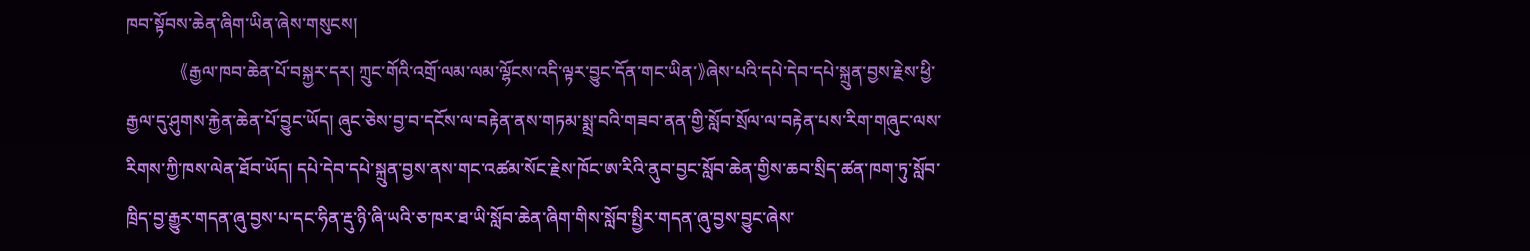ཁབ་སྟོབས་ཆེན་ཞིག་ཡིན་ཞེས་གསུངས།
         《རྒྱལ་ཁབ་ཆེན་པོ་བསྐྱར་དར། ཀྲུང་གོའི་འགྲོ་ལམ་ལམ་ལྷོངས་འདི་ལྟར་བྱུང་དོན་གང་ཡིན་》ཞེས་པའི་དཔེ་དེབ་དཔེ་སྐྲུན་བྱས་རྗེས་ཕྱི་རྒྱལ་དུ་ཤུགས་རྐྱེན་ཆེན་པོ་བྱུང་ཡོད། ཞུང་ཅེས་བྱ་བ་དངོས་ལ་བརྟེན་ནས་གཏམ་སྨྲ་བའི་གཟབ་ནན་གྱི་སློབ་སྲོལ་ལ་བརྟེན་པས་རིག་གཞུང་ལས་རིགས་ཀྱི་ཁས་ལེན་ཐོབ་ཡོད། དཔེ་དེབ་དཔེ་སྐྲུན་བྱས་ནས་གང་འཚམ་སོང་རྗེས་ཁོང་ཨ་རིའི་ནུབ་བྱང་སློབ་ཆེན་གྱིས་ཆབ་སྲིད་ཚན་ཁག་ཏུ་སློབ་ཁྲིད་བྱ་རྒྱུར་གདན་ཞུ་བྱས་པ་དང་ཧིན་རྡུ་ཉི་ཞི་ཡའི་ཅ་ཁར་ཐ་ཡི་སློབ་ཆེན་ཞིག་གིས་སློབ་སྤྱིར་གདན་ཞུ་བྱས་བྱུང་ཞེས་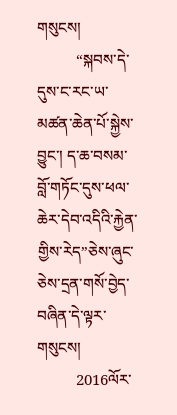གསུངས།
          “སྐབས་དེ་དུས་ང་རང་ཡ་མཚན་ཆེན་པོ་སྐྱེས་བྱུང་། ད་ཆ་བསམ་བློ་གཏོང་དུས་ཕལ་ཆེར་དེབ་འདིའི་རྐྱེན་གྱིས་རེད”ཅེས་ཞུང་ཅེས་དྲན་གསོ་བྱེད་བཞིན་དེ་ལྟར་གསུངས།
          2016ལོར་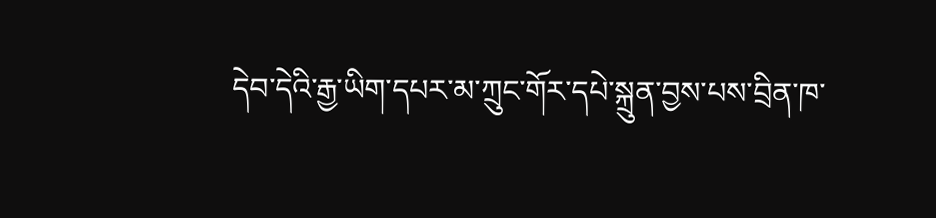དེབ་དེའི་རྒྱ་ཡིག་དཔར་མ་ཀྲུང་གོར་དཔེ་སྐྲུན་བྱས་པས་བྲིན་ཁ་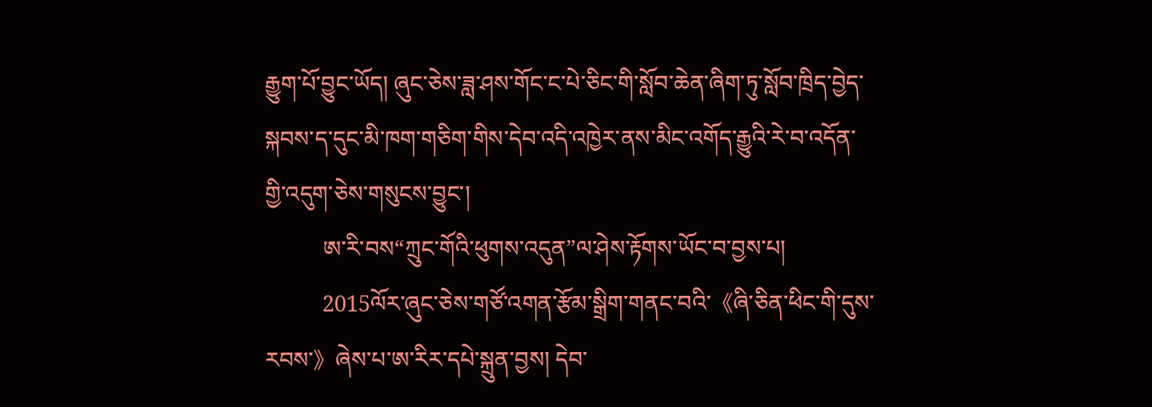རྒྱུག་པོ་བྱུང་ཡོད། ཞུང་ཅེས་ཟླ་ཤས་གོང་ང་པེ་ཅིང་གི་སློབ་ཆེན་ཞིག་ཏུ་སློབ་ཁྲིད་བྱེད་སྐབས་ད་དུང་མི་ཁག་གཅིག་གིས་དེབ་འདི་འཁྱེར་ནས་མིང་འགོད་རྒྱུའི་རེ་བ་འདོན་གྱི་འདུག་ཅེས་གསུངས་བྱུང་།
          ཨ་རི་བས“ཀྲུང་གོའི་ཕུགས་འདུན”ལ་ཤེས་རྟོགས་ཡོང་བ་བྱས་པ།
          2015ལོར་ཞུང་ཅེས་གཙོ་འགན་རྩོམ་སྒྲིག་གནང་བའི་《ཞི་ཅིན་ཕིང་གི་དུས་རབས་》ཞེས་པ་ཨ་རིར་དཔེ་སྐྲུན་བྱས། དེབ་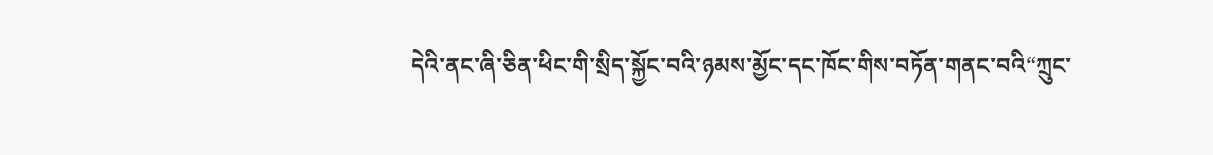དེའི་ནང་ཞི་ཅིན་ཕིང་གི་སྲིད་སྐྱོང་བའི་ཉམས་མྱོང་དང་ཁོང་གིས་བཏོན་གནང་བའི“ཀྲུང་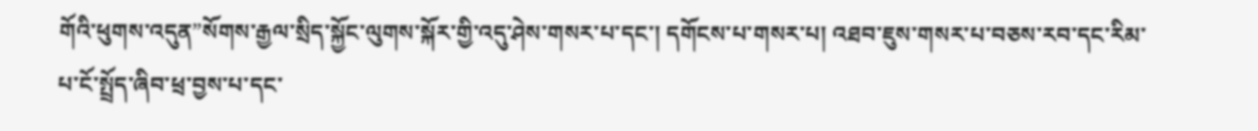གོའི་ཕུགས་འདུན”སོགས་རྒྱལ་སྲིད་སྐྱོང་ལུགས་སྐོར་གྱི་འདུ་ཤེས་གསར་པ་དང་། དགོངས་པ་གསར་པ། འཐབ་ཇུས་གསར་པ་བཅས་རབ་དང་རིམ་པ་ངོ་སྤྲོད་ཞིབ་ཕྲ་བྱས་པ་དང་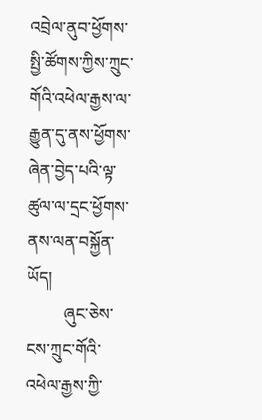འབྲེལ་ནུབ་ཕྱོགས་སྤྱི་ཚོགས་ཀྱིས་ཀྲུང་གོའི་འཕེལ་རྒྱས་ལ་རྒྱུན་དུ་ནས་ཕྱོགས་ཞེན་བྱེད་པའི་ལྟ་ཚུལ་ལ་དྲང་ཕྱོགས་ནས་ལན་བསྐྱོན་ཡོད།
         ཞུང་ཅེས་ངས་ཀྲུང་གོའི་འཕེལ་རྒྱས་ཀྱི་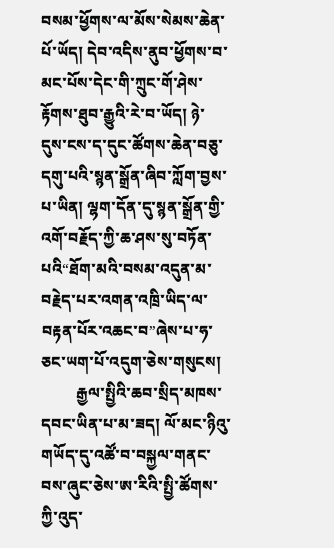བསམ་ཕྱོགས་ལ་མོས་སེམས་ཆེན་པོ་ཡོད། དེབ་འདིས་ནུབ་ཕྱོགས་བ་མང་པོས་དེང་གི་ཀྲུང་གོ་ཤེས་རྟོགས་ཐུབ་རྒྱུའི་རེ་བ་ཡོད། ཉེ་དུས་ངས་ད་དུང་ཚོགས་ཆེན་བཅུ་དགུ་པའི་སྙན་སྒྲོན་ཞིབ་ཀློག་བྱས་པ་ཡིན། ལྷག་དོན་དུ་སྙན་སྒྲོན་གྱི་འགོ་བརྗོད་ཀྱི་ཆ་ཤས་སུ་བཏོན་པའི“ཐོག་མའི་བསམ་འདུན་མ་བརྗེད་པར་འགན་འཁྲི་ཡིད་ལ་བརྟན་པོར་འཆང་བ”ཞེས་པ་ཧ་ཅང་ཡག་པོ་འདུག་ཅེས་གསུངས།
         རྒྱལ་སྤྱིའི་ཆབ་སྲིད་མཁས་དབང་ཡིན་པ་མ་ཟད། ལོ་མང་ཉིའུ་གཡོད་དུ་འཚོ་བ་བསྐྱལ་གནང་བས་ཞུང་ཅེས་ཨ་རིའི་སྤྱི་ཚོགས་ཀྱི་འུད་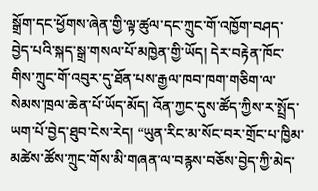སྒྲོག་དང་ཕྱོགས་ཞེན་གྱི་ལྟ་ཚུལ་དང་ཀྲུང་གོ་འཁྱོག་བཤད་བྱེད་པའི་སྐད་སྒྲ་གསལ་པོ་མཁྱེན་གྱི་ཡོད། དེར་བརྟེན་ཁོང་གིས་ཀྲུང་གོ་འབུར་དུ་ཐོན་པས་རྒྱལ་ཁབ་ཁག་གཅིག་ལ་སེམས་ཁྲལ་ཆེན་པོ་ཡོད་མོད། འོན་ཀྱང་དུས་ཚོད་ཀྱིས་ར་སྤྲོད་ཡག་པོ་བྱེད་ཐུབ་ངེས་རེད། “ཡུན་རིང་མ་སོང་བར་གྲོང་པ་ཁྱིམ་མཚེས་ཚོས་ཀྲུང་གོས་མི་གཞན་ལ་བརྙས་བཅོས་བྱེད་ཀྱི་མེད་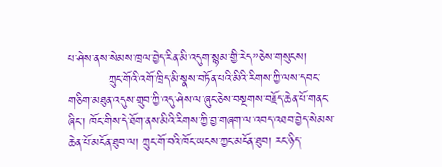པ་ཤེས་ནས་སེམས་ཁྲལ་བྱེད་རིན་མི་འདུག་སྙམ་གྱི་རེད”ཅེས་གསུངས།
          ཀྲུང་གོའི་འགོ་ཁྲིད་མི་སྣས་བཏོན་པའི་མིའི་རིགས་ཀྱི་ལས་དབང་གཅིག་མཐུན་འདུས་གྲུབ་ཀྱི་འདུ་ཤེས་ལ་ཞུང་ཅེས་བསྔགས་བརྗོད་ཆེན་པོ་གནང་ཞིང་། ཁོང་གིས་དེ་ཐོག་ནས་མིའི་རིགས་ཀྱི་བྱ་གཞག་ལ་འབད་འཐབ་བྱེད་སེམས་ཆེན་པོ་མངོན་ཐུབ་ལ། ཀྲུང་གོ་བའི་ཁོང་ཡངས་ཀྱང་མངོན་ཐུབ། རང་ཉིད་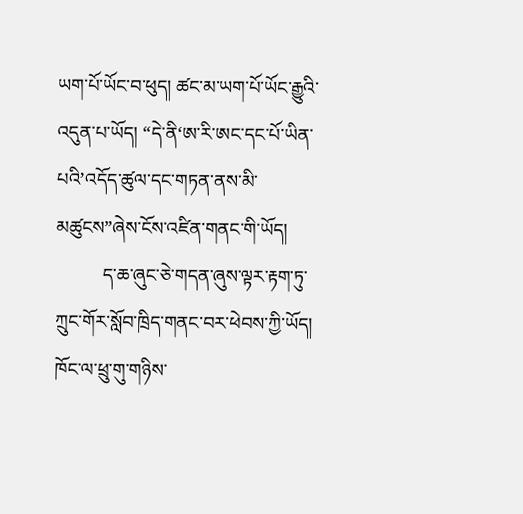ཡག་པོ་ཡོང་བ་ཕུད། ཚང་མ་ཡག་པོ་ཡོང་རྒྱུའི་འདུན་པ་ཡོད། “དེ་ནི‘ཨ་རི་ཨང་དང་པོ་ཡིན་པའི’འདོད་ཚུལ་དང་གཏན་ནས་མི་མཚུངས”ཞེས་ངོས་འཛིན་གནང་གི་ཡོད།
          ད་ཆ་ཞུང་ཅེ་གདན་ཞུས་ལྟར་རྟག་ཏུ་ཀྲུང་གོར་སློབ་ཁྲིད་གནང་བར་ཕེབས་ཀྱི་ཡོད། ཁོང་ལ་ཕྲུ་གུ་གཉིས་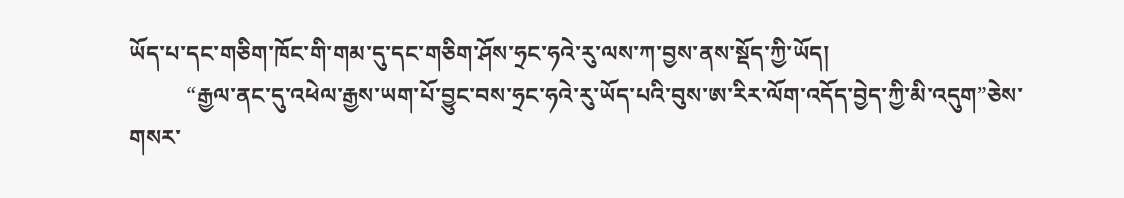ཡོད་པ་དང་གཅིག་ཁོང་གི་གམ་དུ་དང་གཅིག་ཤོས་ཧྲང་ཧའེ་རུ་ལས་ཀ་བྱས་ནས་སྡོད་ཀྱི་ཡོད།
          “རྒྱལ་ནང་དུ་འཕེལ་རྒྱས་ཡག་པོ་བྱུང་བས་ཧྲང་ཧའེ་རུ་ཡོད་པའི་བུས་ཨ་རིར་ལོག་འདོད་བྱེད་ཀྱི་མི་འདུག”ཅེས་གསར་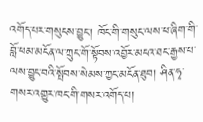འགོད་པར་གསུངས་བྱུང་། ཁོང་གི་གསུང་ལས་ཕ་ཞིག་གི་བློ་ཕམ་མངོན་ལ་ཀྲུང་གོ་སྟོབས་འབྱོར་མངའ་ཐང་རྒྱས་པ་ལས་བྱུང་བའི་སྤོབས་སེམས་ཀྱང་མངོན་ཐུབ། ཤིན་ཧྭ་གསར་འགྱུར་ཁང་གི་གསར་འགོད་པ།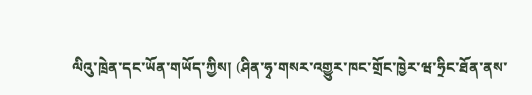ལིའུ་ཁྲེན་དང་ཡོན་གཡོད་ཀྱིས། (ཤིན་ཧྭ་གསར་འགྱུར་ཁང་གྲོང་ཁྱེར་ཝ་ཧྲིང་ཐོན་ནས་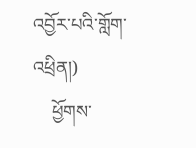འབྱོར་པའི་གློག་འཕྲིན།)
    ཕྱོགས་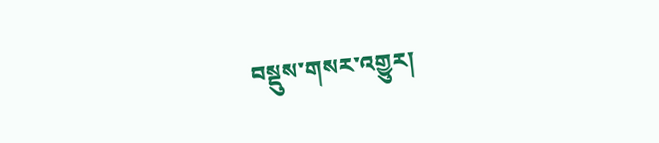བསྡུས་གསར་འགྱུར།